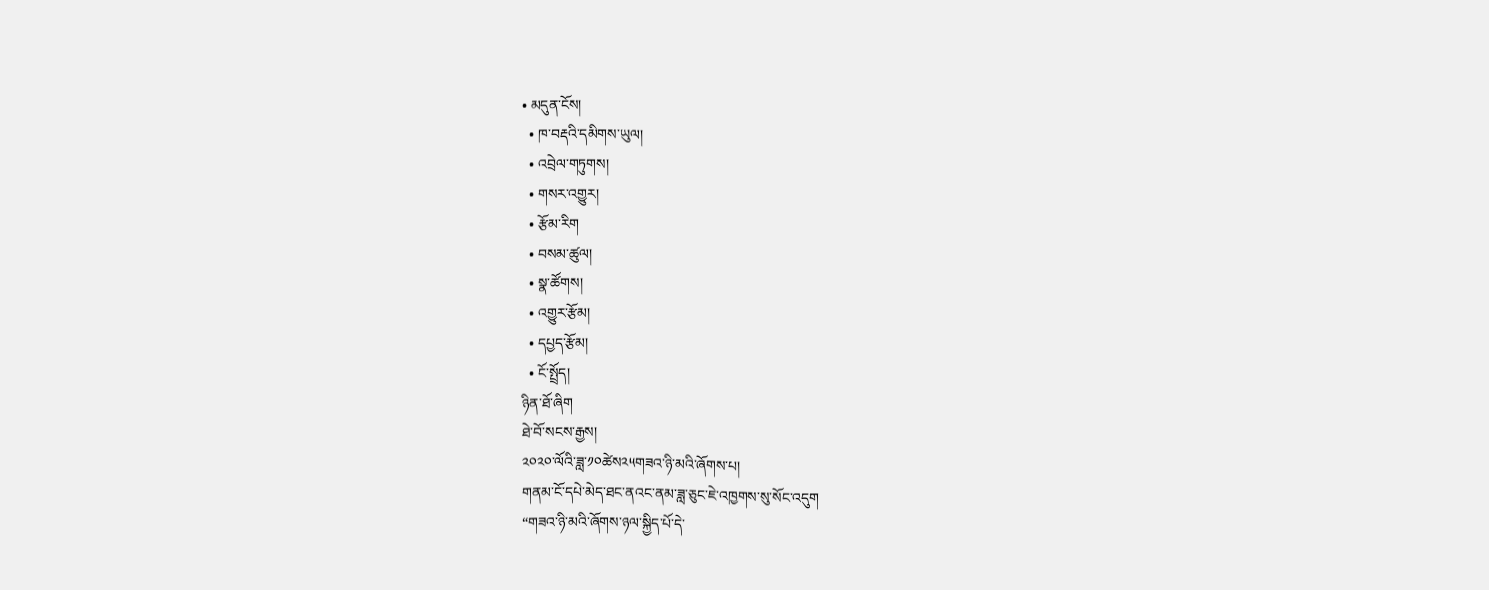• མདུན་ངོས།
  • ཁ་བརྡའི་དམིགས་ཡུལ།
  • འབྲེལ་གཏུགས།
  • གསར་འགྱུར།
  • རྩོམ་རིག
  • བསམ་ཚུལ།
  • སྣ་ཚོགས།
  • འགྱུར་རྩོམ།
  • དཔྱད་རྩོམ།
  • ངོ་སྤྲོད།
ཉིན་ཐོ་ཞིག
ཐེ་བོ་སངས་རྒྱས།
༢༠༢༠་ལོའི་ཟླ་༡༠ཚེས༢༥གཟའ་ཉི་མའི་ཞོགས་པ།
གནམ་ངོ་དཔེ་མེད་ཐང་ནའང་ནམ་ཟླ་ཅུང་ཇེ་འཁྱགས་སུ་སོང་འདུག
“གཟའ་ཉི་མའི་ཞོགས་ཉལ་སྐྱིད་པོ་དེ་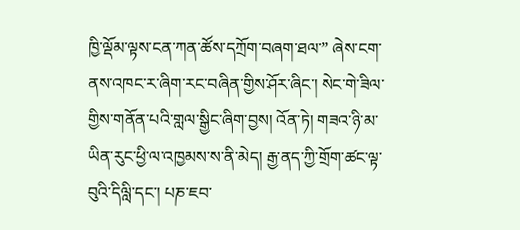ཁྱི་ལྡོམ་ལྟས་ངན་ཀན་ཚོས་དཀྲོག་བཞག་ཐལ་” ཞེས་ངག་ནས་འཁང་ར་ཞིག་རང་བཞིན་གྱིས་ཤོར་ཞིང་། སེང་གེ་ཟིལ་གྱིས་གནོན་པའི་གླལ་སྒྱིང་ཞིག་བྱས། འོན་ཏེ། གཟའ་ཉི་མ་ཡིན་རུང་ཕྱི་ལ་འཁྱམས་ས་ནི་མེད། རྒྱ་ནད་ཀྱི་གྲོག་ཚང་ལྟ་བུའི་དིལླི་དང་། པཎ་ཇབ་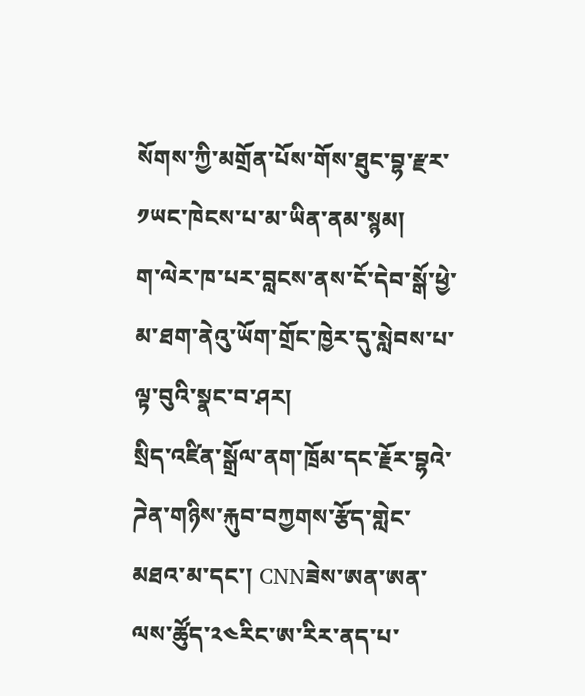སོགས་ཀྱི་མགྲོན་པོས་གོས་ཐུང་བྷ་རྫར་༡ཡང་ཁེངས་པ་མ་ཡིན་ནམ་སྙམ།
ག་ལེར་ཁ་པར་བླངས་ནས་ངོ་དེབ་སྒོ་ཕྱེ་མ་ཐག་ནེའུ་ཡོག་གྲོང་ཁྱེར་དུ་སླེབས་པ་ལྟ་བུའི་སྣང་བ་ཤར།
སྲིད་འཛིན་སྒྲོལ་ནག་ཁྲོམ་དང་རྗོར་བྷའེ་ཌེན་གཉིས་རྐུབ་བཀྱགས་རྩོད་གླེང་མཐའ་མ་དང་། CNNཟེས་ཨན་ཨན་ལས་ཚོུད་༢༤རིང་ཨ་རིར་ནད་པ་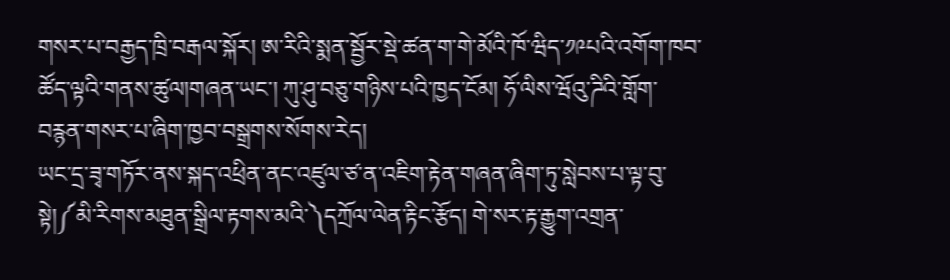གསར་པ་བརྒྱད་ཁྲི་བརྒལ་སྐོར། ཨ་རིའི་སྨན་སྦྱོར་སྡེ་ཚན་ག་གེ་མོའི་ཁོ་ཝིད་༡༩པའི་འགོག་ཁབ་ཚོད་ལྟའི་གནས་ཚུལ།གཞན་ཡང་། ཀུ་ཤུ་བཅུ་གཉིས་པའི་ཁྱད་ངོམ། ཧོ་ལིས་ཝོའུ་ཌིའི་གློག་བརྙན་གསར་པ་ཞིག་ཁྱབ་བསྒྲགས་སོགས་རེད།
ཡང་དྲ་ཟྭ་གཏོར་ནས་སྐད་འཕྲིན་ནང་འཛུལ་ཙ་ན་འཇིག་རྟེན་གཞན་ཞིག་ཏུ་སླེབས་པ་ལྟ་བུ་སྟེ།༼མི་རིགས་མཐུན་སྒྲིལ་རྟགས་མའི་༽དཀྲོལ་ལེན་རྟིང་རྩོད། གེ་སར་རྟ་རྒྱུག་འགྲན་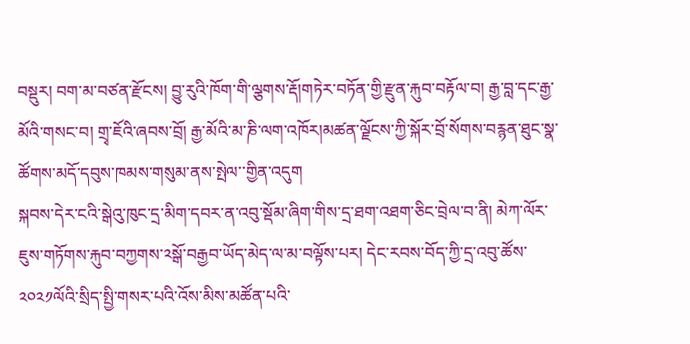བསྡུར། བག་མ་བཙན་རྫོངས། བྱུ་རུའི་ཁོག་གི་ལྕགས་རྡོ།གཏེར་བཏོན་གྱི་རྫུན་རྐུབ་བརྟོལ་བ། རྒྱ་བླ་དང་རྒྱ་མོའི་གསང་བ། གྲྭ་ཇོའི་ཞབས་བྲོ། རྒྱ་མོའི་མ་ཎི་ལག་འཁོར།མཚན་ལྗོངས་ཀྱི་སྐོར་བྲོ་སོགས་བརྙན་ཐུང་སྣ་ཚོགས་མདོ་དབུས་ཁམས་གསུམ་ནས་སྤེལ་་གྱིན་འདུག
སྐབས་དེར་ངའི་སྒེའུ་ཁུང་དྲ་མིག་དབར་ན་འབུ་སྡོམ་ཞིག་གིས་དྲ་ཐག་འཐག་ཅིང་བྲེལ་བ་ནི། མེཀ་ལོར་ཇུས་གཏོགས་རྐུབ་བཀྱགས་༢སྒོ་བརྒྱབ་ཡོད་མེད་ལ་མ་བལྟོས་པར། དེང་རབས་བོད་ཀྱི་དྲ་འབུ་ཚོས་༢༠༢༡ལོའི་སྲིད་སྤྱི་གསར་པའི་འོས་མིས་མཚོན་པའི་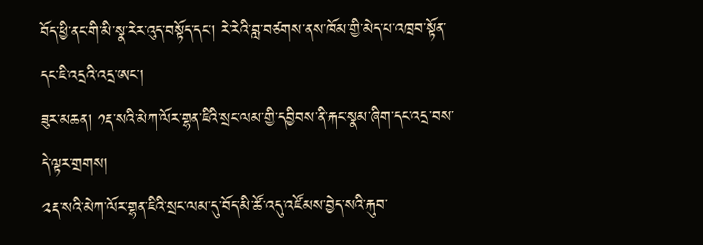བོད་ཕྱི་ནང་གི་མི་སྣ་རེར་འུད་བསྟོད་དང་། རེ་རེའི་བླ་བཙགས་ནས་ཁོམ་གྱི་མེད་པ་འཁྲབ་སྟོན་དང་ཇི་འདྲའི་འདྲ་ཨང་།
ཟུར་མཆན། ༡རྡ་སའི་མེཀ་ལོར་གྷན་ཇིའི་སྲང་ལམ་གྱི་དབྱིབས་ནི་རྐང་སྣམ་ཞིག་དང་འདྲ་བས་དེ་ལྟར་གྲགས།
༢རྡ་སའི་མེཀ་ལོར་གྷན་ཇིའི་སྲང་ལམ་དུ་བོད་མི་ཚོ་འདུ་འཛོམས་བྱེད་སའི་རྐུབ་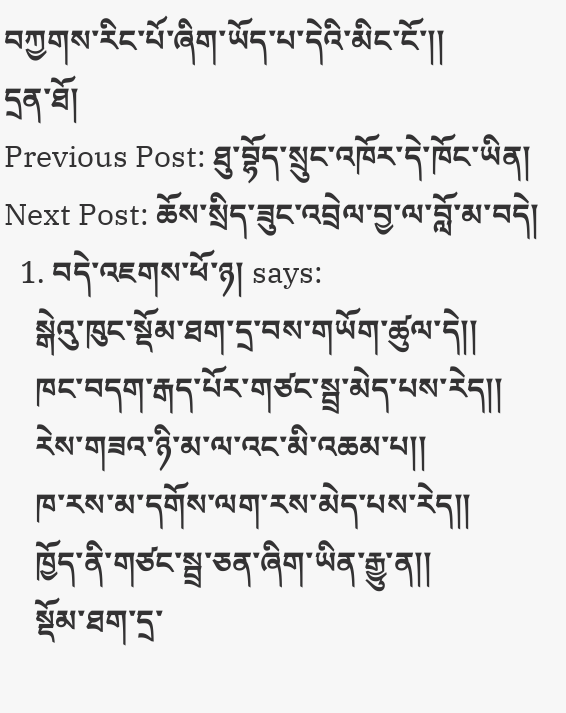བཀྱགས་རིང་པོ་ཞིག་ཡོད་པ་དེའི་མིང་ངོ་།།
དྲན་ཐོ།
Previous Post: ཐུ་བྷོད་སྲུང་འཁོར་དེ་ཁོང་ཡིན།
Next Post: ཆོས་སྲིད་ཟུང་འབྲེལ་བྱ་ལ་བློ་མ་བདེ།
  1. བདེ་འཇགས་ཕོ་ཉ། says:
    སྒེའུ་ཁུང་སྡོམ་ཐག་དྲ་བས་གཡོག་ཚུལ་དེ།།
    ཁང་བདག་རྒད་པོར་གཙང་སྦྲ་མེད་པས་རེད།།
    རེས་གཟའ་ཉི་མ་ལ་འང་མི་འཆམ་པ།།
    ཁ་རས་མ་དགོས་ལག་རས་མེད་པས་རེད།།
    ཁྱོད་ནི་གཙང་སྦྲ་ཅན་ཞིག་ཡིན་རྒྱུ་ན།།
    སྡོམ་ཐག་དྲ་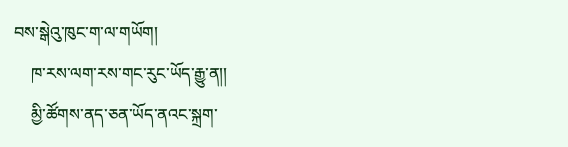བས་སྒེའུ་ཁུང་ག་ལ་གཡོག།
    ཁ་རས་ལག་རས་གང་རུང་ཡོད་རྒྱུ་ན།།
    མྱི་ཚོགས་ནད་ཅན་ཡོད་ནའང་སྐྲག་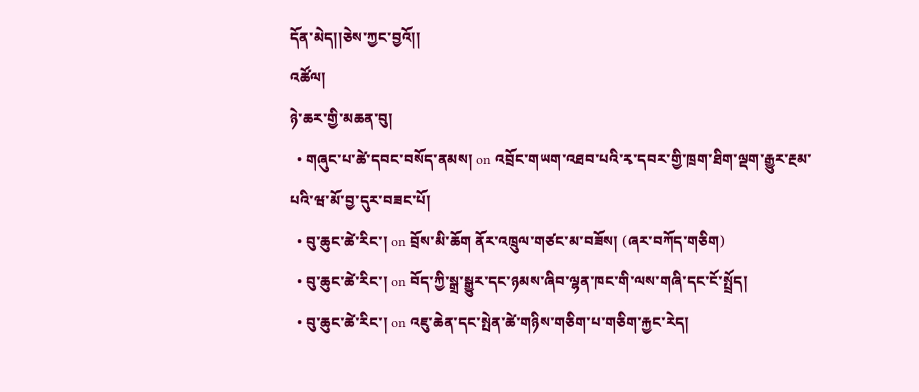དོན་མེད།།ཅེས་ཀྱང་བྱའོ།།
འཚོལ།
ཉེ་ཆར་གྱི་མཆན་བུ།
  • གཞུང་པ་ཚེ་དབང་བསོད་ནམས། on འབྲོང་གཡག་འཐབ་པའི་རྭ་དབར་གྱི་ཁྲག་ཐིག་ལྡག་རྒྱུར་རྔམ་པའི་ཝ་མོ་བྱ་དུར་བཟང་པོ།
  • བུ་ཆུང་ཚེ་རིང་། on བྲོས་མི་ཆོག ནོར་འཁྲུལ་གཙང་མ་བཟོས། (ཞར་བཀོད་གཅིག)
  • བུ་ཆུང་ཚེ་རིང་། on བོད་ཀྱི་སྒྲ་སྒྱུར་དང་ཉམས་ཞིབ་ལྷན་ཁང་གི་ལས་གཞི་དང་ངོ་སྤྲོད།
  • བུ་ཆུང་ཚེ་རིང་། on འཇུ་ཆེན་དང་སྤེན་ཚེ་གཉིས་གཅིག་པ་གཅིག་རྐྱང་རེད།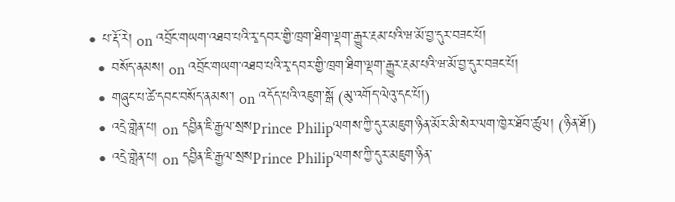• པ་རྡོ་རེ། on འབྲོང་གཡག་འཐབ་པའི་རྭ་དབར་གྱི་ཁྲག་ཐིག་ལྡག་རྒྱུར་རྔམ་པའི་ཝ་མོ་བྱ་དུར་བཟང་པོ།
  • བསོད་ནམས། on འབྲོང་གཡག་འཐབ་པའི་རྭ་དབར་གྱི་ཁྲག་ཐིག་ལྡག་རྒྱུར་རྔམ་པའི་ཝ་མོ་བྱ་དུར་བཟང་པོ།
  • གཞུང་པ་ཚེ་དབང་བསོད་ནམས་། on འདོད་པའི་འཇུག་སྒོ (མུ་འགོད་ལེའུ་དང་པོ།)
  • འདྲེ་གླེན་པ། on དབྱིན་ཇི་རྒྱལ་སྲསPrince Philipལགས་ཀྱི་དུར་མཇུག་ཉིན་མོར་མི་སེར་ལག་ཁྱེར་ཐོབ་ཚུལ། (ཉིན་ཐོ།)
  • འདྲེ་གླེན་པ། on དབྱིན་ཇི་རྒྱལ་སྲསPrince Philipལགས་ཀྱི་དུར་མཇུག་ཉིན་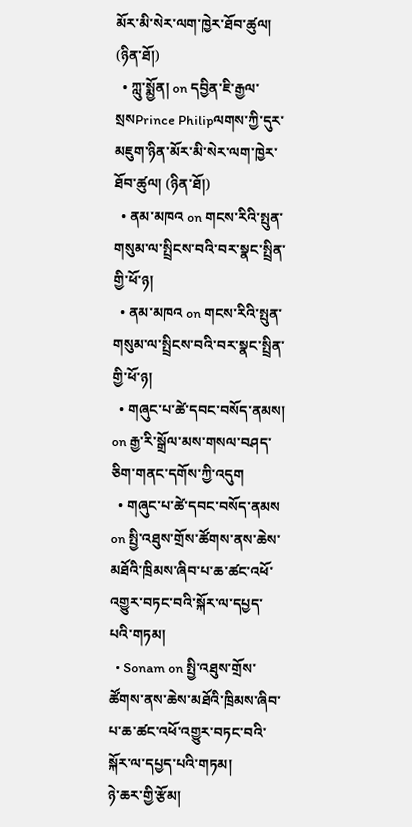མོར་མི་སེར་ལག་ཁྱེར་ཐོབ་ཚུལ། (ཉིན་ཐོ།)
  • ཀླུ་སྨྱོན། on དབྱིན་ཇི་རྒྱལ་སྲསPrince Philipལགས་ཀྱི་དུར་མཇུག་ཉིན་མོར་མི་སེར་ལག་ཁྱེར་ཐོབ་ཚུལ། (ཉིན་ཐོ།)
  • ནམ་མཁའ on གངས་རིའི་སྤུན་གསུམ་ལ་སྤྲིངས་བའི་བར་སྣང་སྤྲིན་གྱི་ཕོ་ཉ།
  • ནམ་མཁའ on གངས་རིའི་སྤུན་གསུམ་ལ་སྤྲིངས་བའི་བར་སྣང་སྤྲིན་གྱི་ཕོ་ཉ།
  • གཞུང་པ་ཚེ་དབང་བསོད་ནམས། on རྒྱ་རི་སྒྲོལ་མས་གསལ་བཤད་ཅིག་གནང་དགོས་ཀྱི་འདུག
  • གཞུང་པ་ཚེ་དབང་བསོད་ནམས on སྤྱི་འཐུས་གྲོས་ཚོགས་ནས་ཆེས་མཐོའི་ཁྲིམས་ཞིབ་པ་ཆ་ཚང་འཕོ་འགྱུར་བཏང་བའི་སྐོར་ལ་དཔྱད་པའི་གཏམ།
  • Sonam on སྤྱི་འཐུས་གྲོས་ཚོགས་ནས་ཆེས་མཐོའི་ཁྲིམས་ཞིབ་པ་ཆ་ཚང་འཕོ་འགྱུར་བཏང་བའི་སྐོར་ལ་དཔྱད་པའི་གཏམ།
ཉེ་ཆར་གྱི་རྩོམ།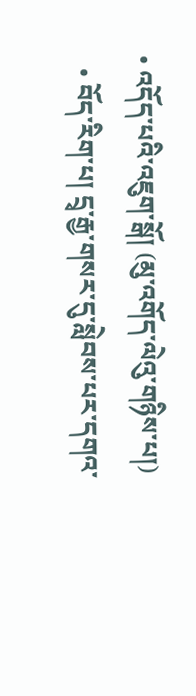• འདོད་པའི་འཇུག་སྒོ། (མུ་འགོད་ལེའུ་གཉིས་པ།)
  • བོད་རིག་པ། དྲྭ་རྒྱ་གསར་དུ་སླེབས་པར་དགའ་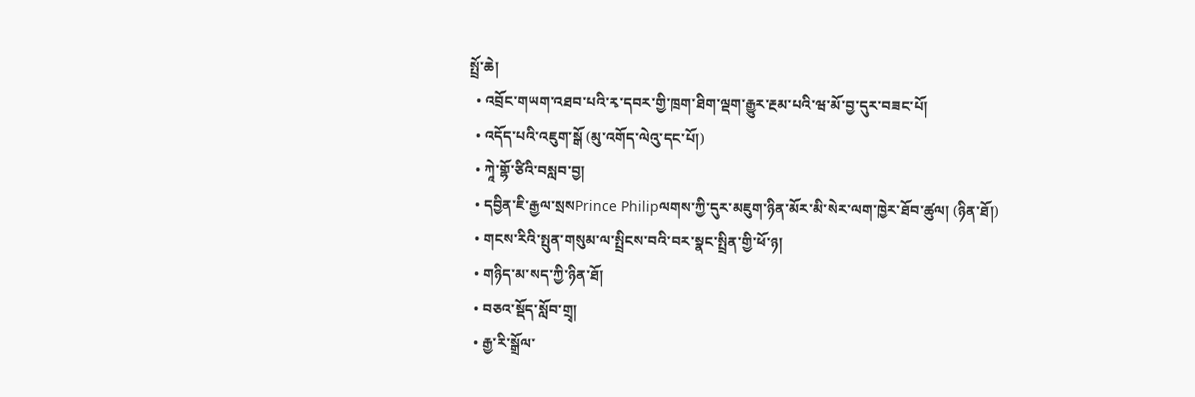སྤྲོ་ཆེ།
  • འབྲོང་གཡག་འཐབ་པའི་རྭ་དབར་གྱི་ཁྲག་ཐིག་ལྡག་རྒྱུར་རྔམ་པའི་ཝ་མོ་བྱ་དུར་བཟང་པོ།
  • འདོད་པའི་འཇུག་སྒོ (མུ་འགོད་ལེའུ་དང་པོ།)
  • ཀཱེ་གྷོ་ཙིའི་བསླབ་བྱ།
  • དབྱིན་ཇི་རྒྱལ་སྲསPrince Philipལགས་ཀྱི་དུར་མཇུག་ཉིན་མོར་མི་སེར་ལག་ཁྱེར་ཐོབ་ཚུལ། (ཉིན་ཐོ།)
  • གངས་རིའི་སྤུན་གསུམ་ལ་སྤྲིངས་བའི་བར་སྣང་སྤྲིན་གྱི་ཕོ་ཉ།
  • གཉིད་མ་སད་ཀྱི་ཉིན་ཐོ།
  • བཅའ་སྡོད་སློབ་གྲྭ།
  • རྒྱ་རི་སྒྲོལ་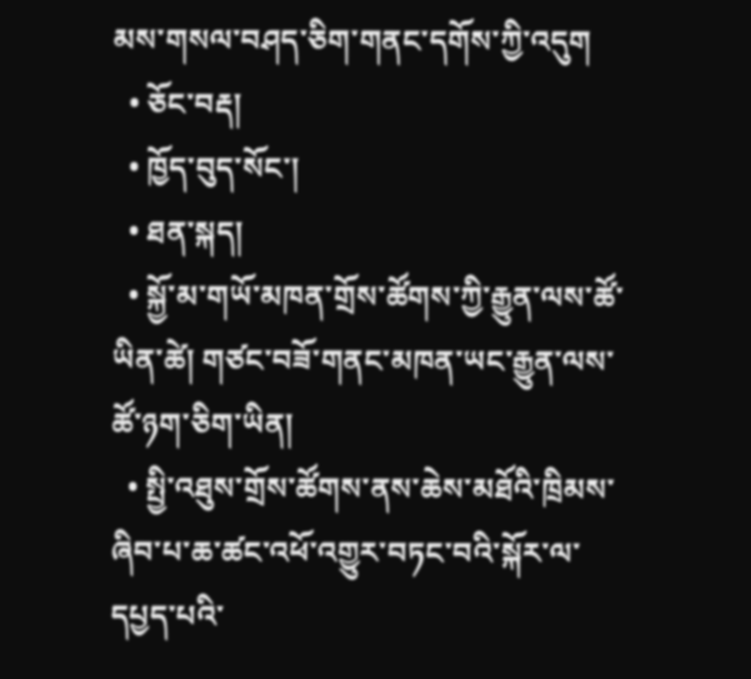མས་གསལ་བཤད་ཅིག་གནང་དགོས་ཀྱི་འདུག
  • ཅོང་བརྡ།
  • ཁྱོད་བུད་སོང་།
  • ཐན་སྐད།
  • སྐྱོ་མ་གཡོ་མཁན་གྲོས་ཚོགས་ཀྱི་རྒྱུན་ལས་ཚོ་ཡིན་ཚེ། གཙང་བཟོ་གནང་མཁན་ཡང་རྒྱུན་ལས་ཚོ་ཉག་ཅིག་ཡིན།
  • སྤྱི་འཐུས་གྲོས་ཚོགས་ནས་ཆེས་མཐོའི་ཁྲིམས་ཞིབ་པ་ཆ་ཚང་འཕོ་འགྱུར་བཏང་བའི་སྐོར་ལ་དཔྱད་པའི་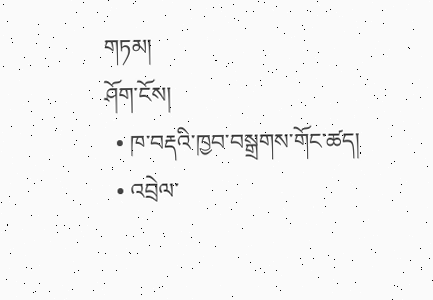གཏམ།
ཤོག་ངོས།
  • ཁ་བརྡའི་ཁྱབ་བསྒྲགས་གོང་ཚད།
  • འབྲེལ་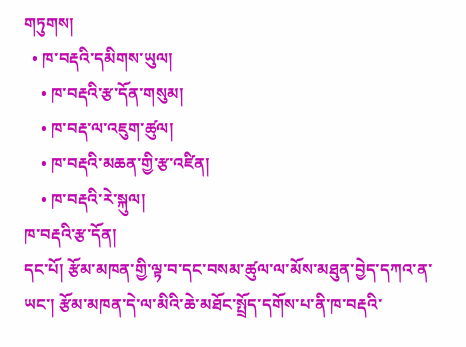གཏུགས།
  • ཁ་བརྡའི་དམིགས་ཡུལ།
    • ཁ་བརྡའི་རྩ་དོན་གསུམ།
    • ཁ་བརྡ་ལ་འཇུག་ཚུལ།
    • ཁ་བརྡའི་མཆན་གྱི་རྩ་འཛིན།
    • ཁ་བརྡའི་རེ་སྐུལ།
ཁ་བརྡའི་རྩ་དོན།
དང་པོ། རྩོམ་མཁན་གྱི་ལྟ་བ་དང་བསམ་ཚུལ་ལ་མོས་མཐུན་བྱེད་དཀའ་ན་ཡང་། རྩོམ་མཁན་དེ་ལ་མིའི་ཆེ་མཐོང་སྤྲོད་དགོས་པ་ནི་ཁ་བརྡའི་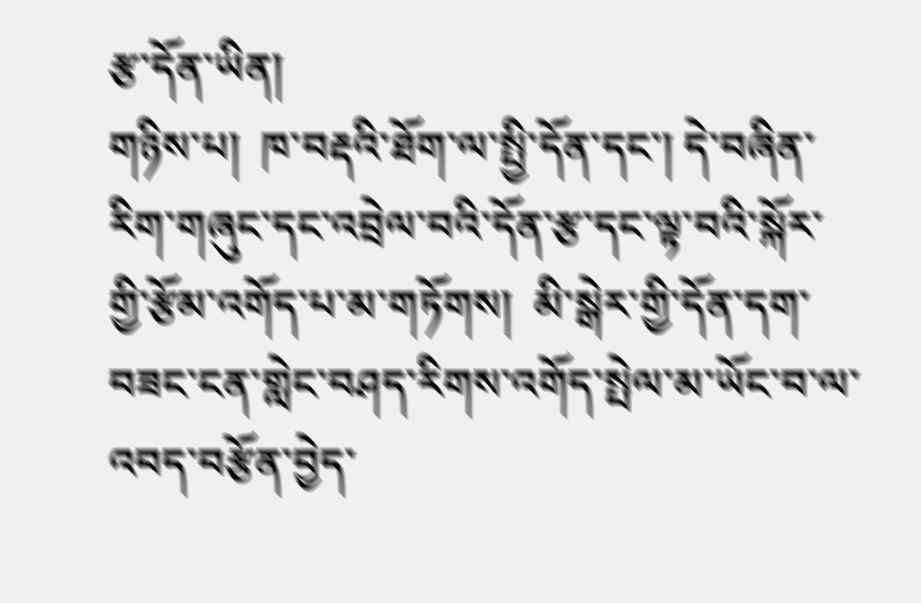རྩ་དོན་ཡིན།
གཉིས་པ།  ཁ་བརྡའི་ཐོག་ལ་སྤྱི་དོན་དང་། དེ་བཞིན་རིག་གཞུང་དང་འབྲེལ་བའི་དོན་རྩ་དང་ལྟ་བའི་སྐོར་གྱི་རྩོམ་འགོད་པ་མ་གཏོགས།  མི་སྒེར་གྱི་དོན་དག་བཟང་ངན་གླེང་བཤད་རིགས་འགོད་སྤེལ་མ་ཡོང་བ་ལ་འབད་བརྩོན་བྱེད་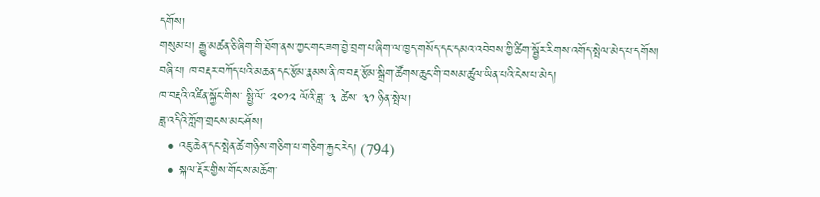དགོས།
གསུམ་པ། རྒྱུ་མཚན་ཅི་ཞིག་གི་ཐོག་ནས་ཀྱང་གང་ཟག་བྱེ་བྲག་པ་ཞིག་ལ་ཁྱད་གསོད་དང་དམའ་འབེབས་ཀྱི་ཚིག་སྦྱོར་རིགས་འགོད་སྤེལ་མེད་པ་དགོས།
བཞི་པ། ཁ་བརྡར་བཀོད་པའི་མཆན་དང་རྩོམ་རྣམས་ནི་ཁ་བརྡ་རྩོམ་སྒྲིག་ཚོགས་ཆུང་གི་བསམ་ཚུལ་ཡིན་པའི་ངེས་པ་མེད།
ཁ་བརྡའི་འཛིན་སྐྱོང་གིས་ སྤྱི་ལོ་ ༢༠༡༢ ལོའི་ཟླ་ ༣ ཚེས་ ༣༡ ཉིན་སྤེལ།
ཟླ་འདིའི་ཀློག་གྲངས་མང་ཤོས།
  • འཇུ་ཆེན་དང་སྤེན་ཚེ་གཉིས་གཅིག་པ་གཅིག་རྐྱང་རེད། (794)
  • སྐལ་རྡོར་གྱིས་གོང་ས་མཆོག་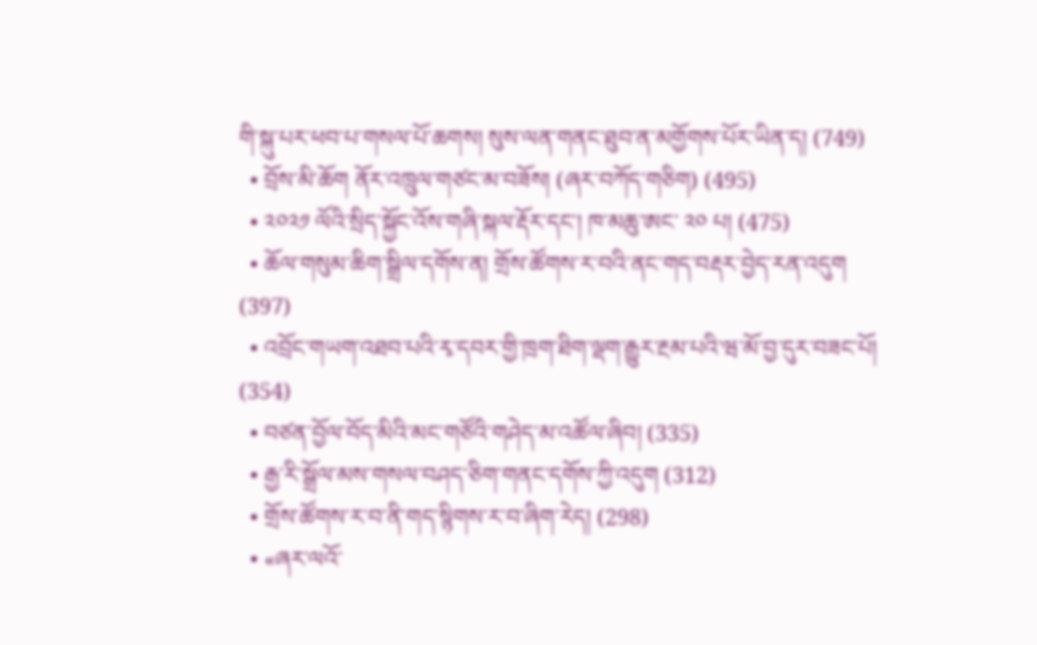གི་སྐུ་པར་ཕབ་པ་གསལ་པོ་ཆགས། སུས་ལན་གནང་ཐུབ་ན་མགྱོགས་པོར་ཡིན་ད། (749)
  • བྲོས་མི་ཆོག ནོར་འཁྲུལ་གཙང་མ་བཟོས། (ཞར་བཀོད་གཅིག) (495)
  • ༢༠༢༡ ལོའི་སྲིད་སྐྱོང་འོས་གཞི་སྐལ་རྡོར་དང་། ཁ་མཆུ་ཨང་ ༢༠ པ། (475)
  • ཆོལ་གསུམ་ཆིག་སྒྲིལ་དགོས་ན། གྲོས་ཚོགས་ར་བའི་ནང་གད་བརྡར་བྱེད་རན་འདུག (397)
  • འབྲོང་གཡག་འཐབ་པའི་རྭ་དབར་གྱི་ཁྲག་ཐིག་ལྡག་རྒྱུར་རྔམ་པའི་ཝ་མོ་བྱ་དུར་བཟང་པོ། (354)
  • བཙན་བྱོལ་བོད་མིའི་མང་གཙོའི་གཤེད་མ་འཚོལ་ཞིབ། (335)
  • རྒྱ་རི་སྒྲོལ་མས་གསལ་བཤད་ཅིག་གནང་དགོས་ཀྱི་འདུག (312)
  • གྲོས་ཚོགས་ར་བ་ནི་གད་སྙིགས་ར་བ་ཞིག་རེད། (298)
  • «ཞར་ལའོ་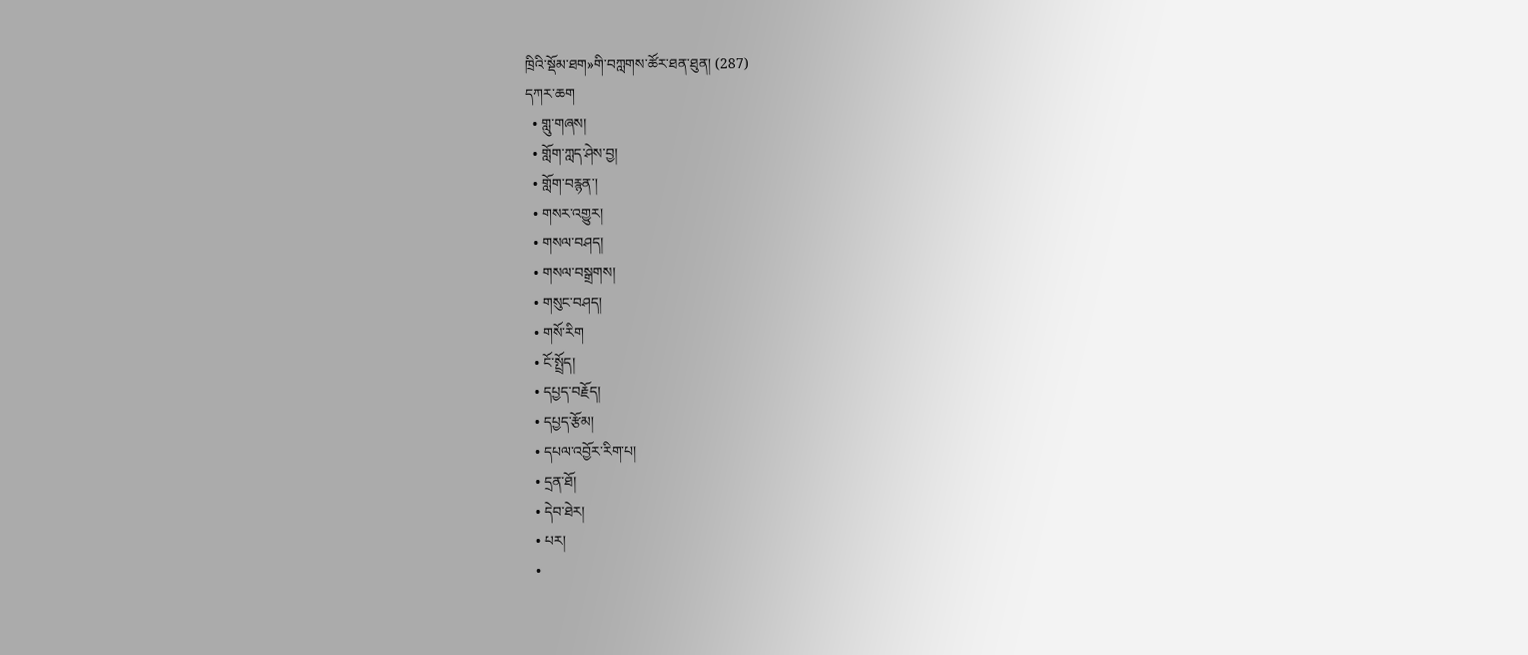ཁྲིའི་སྡོམ་ཐག»གི་བཀླགས་ཚོར་ཐན་ཐུན། (287)
དཀར་ཆག
  • གླུ་གཞས།
  • གློག་ཀླད་ཤེས་བྱ།
  • གློག་བརྙན་།
  • གསར་འགྱུར།
  • གསལ་བཤད།
  • གསལ་བསྒྲགས།
  • གསུང་བཤད།
  • གསོ་རིག
  • ངོ་སྤྲོད།
  • དཔྱད་བརྗོད།
  • དཔྱད་རྩོམ།
  • དཔལ་འབྱོར་རིག་པ།
  • དྲན་ཐོ།
  • དེབ་ཐེར།
  • པར།
  •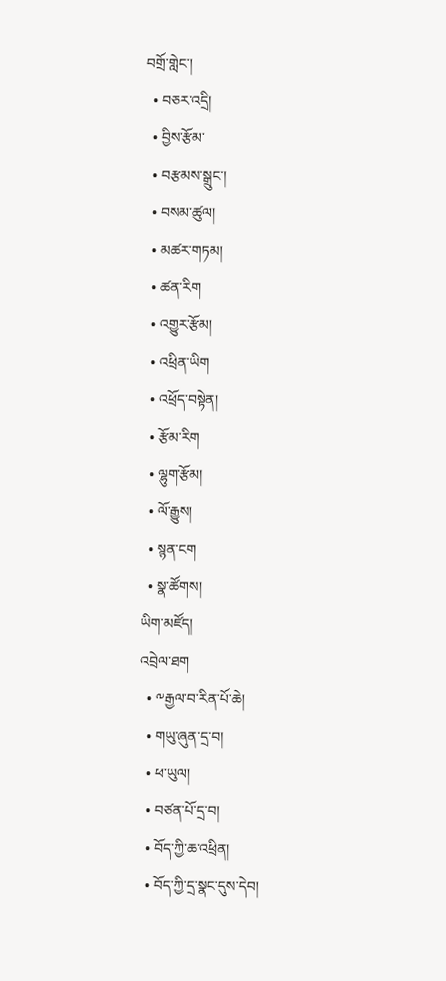བགྲོ་གླེང་།
  • བཅར་འདྲི།
  • བྱིས་རྩོམ་
  • བརྩམས་སྒྲུང་།
  • བསམ་ཚུལ།
  • མཚར་གཏམ།
  • ཚན་རིག
  • འགྱུར་རྩོམ།
  • འཕྲིན་ཡིག
  • འཕྲོད་བསྟེན།
  • རྩོམ་རིག
  • ལྷུག་རྩོམ།
  • ལོ་རྒྱུས།
  • སྙན་ངག
  • སྣ་ཚོགས།
ཡིག་མཛོད།
འབྲེལ་ཐག
  • ༸རྒྱལ་བ་རིན་པོ་ཆེ།
  • གཡུ་ཞུན་དྲ་བ།
  • ཕ་ཡུལ།
  • བཙན་པོ་དྲ་བ།
  • བོད་ཀྱི་ཆ་འཕྲིན།
  • བོད་ཀྱི་དྲ་སྣང་དུས་དེབ།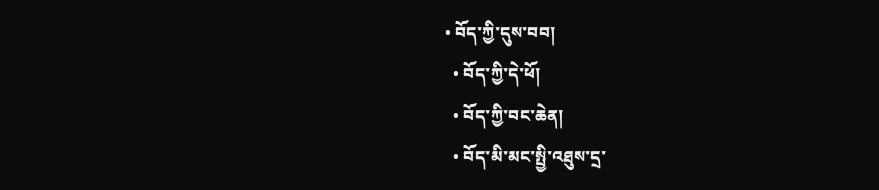• བོད་ཀྱི་དུས་བབ།
  • བོད་ཀྱི་དེ་ཕོ།
  • བོད་ཀྱི་བང་ཆེན།
  • བོད་མི་མང་སྤྱི་འཐུས་དྲ་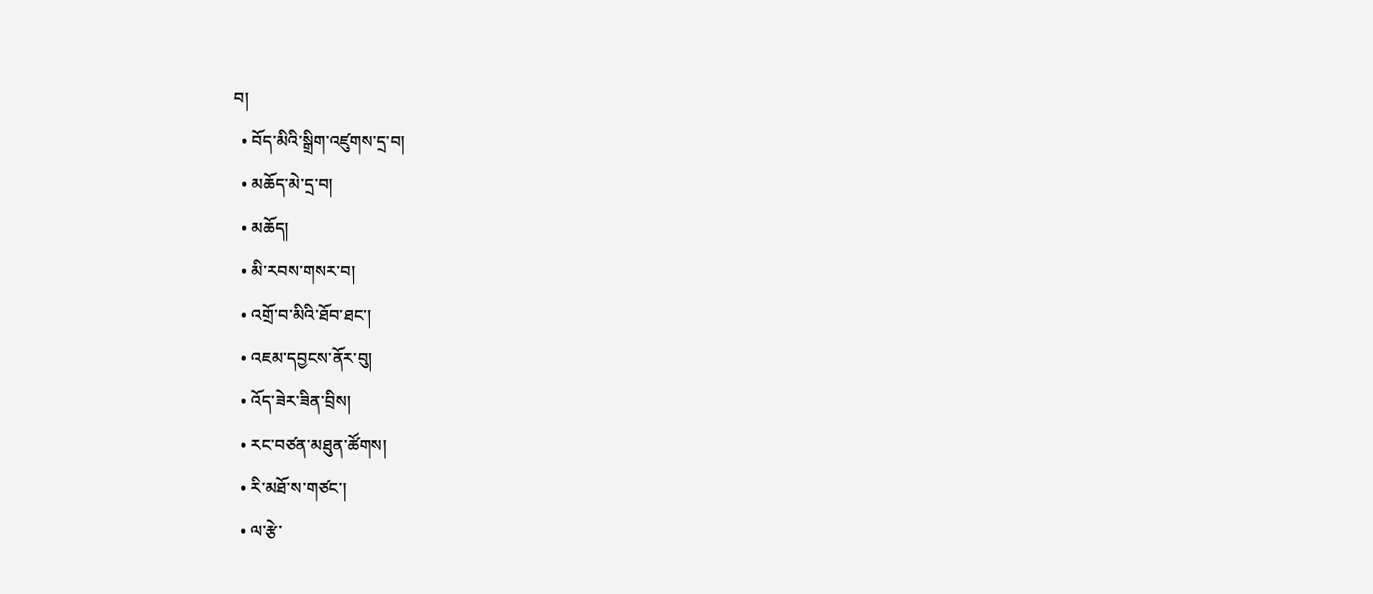བ།
  • བོད་མིའི་སྒྲིག་འཛུགས་དྲ་བ།
  • མཆོད་མེ་དྲ་བ།
  • མཆོད།
  • མི་རབས་གསར་བ།
  • འགྲོ་བ་མིའི་ཐོབ་ཐང་།
  • འཇམ་དབྱངས་ནོར་བུ།
  • འོད་ཟེར་ཟིན་བྲིས།
  • རང་བཙན་མཐུན་ཚོགས།
  • རི་མཐོ་ས་གཙང་།
  • ལ་རྩེ་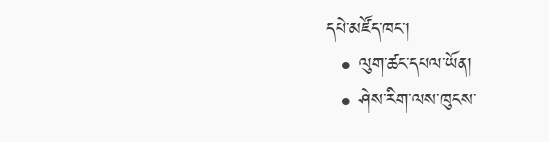དཔེ་མཛོད་ཁང་།
  • ལུག་ཚང་དཔལ་ཡོན།
  • ཤེས་རིག་ལས་ཁུངས་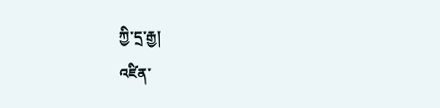ཀྱི་དྲ་རྒྱ།
འཛིན་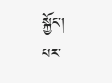སྐྱོང་།
པར་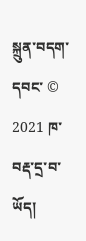སྐྲུན་བདག་དབང་ © 2021 ཁ་བརྡ་དྲ་བ་ཡོད།